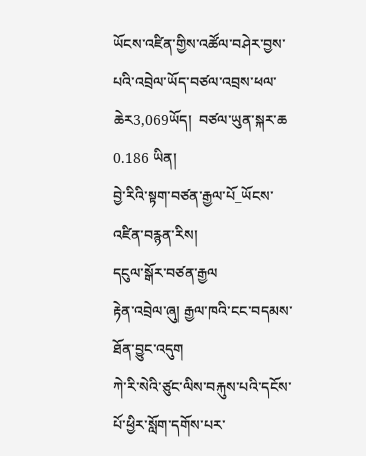ཡོངས་འཛིན་གྱིས་འཚོལ་བཤེར་བྱས་པའི་འབྲེལ་ཡོད་བཙལ་འབྲས་ཕལ་ཆེར3,069ཡོད།  བཙལ་ཡུན་སྐར་ཆ 0.186 ཡིན།
བྱེ་རིའི་སྟག་བཙན་རྒྱལ་པོ_ཡོངས་འཛིན་བརྙན་རིས།
དངུལ་སྒོར་བཙན་རྒྱལ
རྟེན་འབྲེལ་ཞུ། རྒྱལ་ཁའི་ངང་བདམས་ཐོན་བྱུང་འདུག
ཀེ་རི་སེའི་ཙུང་ལིས་བརྐུས་པའི་དངོས་པོ་ཕྱིར་སློག་དགོས་པར་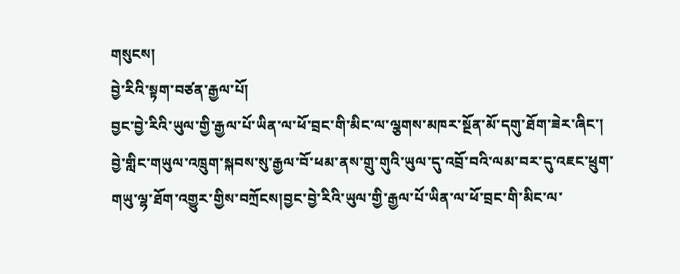གསུངས།
བྱེ་རིའི་སྟག་བཙན་རྒྱལ་པོ།
བྱང་བྱེ་རིའི་ཡུལ་གྱི་རྒྱལ་པོ་ཡིན་ལ་ཕོ་བྲང་གི་མིང་ལ་ལྕགས་མཁར་སྔོན་མོ་དགུ་ཐོག་ཟེར་ཞིང་། བྱེ་གླིང་གཡུལ་འཁྲུག་སྐབས་སུ་རྒྱལ་བོ་ཕམ་ནས་གྲུ་གུའི་ཡུལ་དུ་འབྲོ་བའི་ལམ་བར་དུ་འཇང་ཕྲུག་གཡུ་ལྷ་ཐོག་འགྱུར་གྱིས་བཀྲོངས།བྱང་བྱེ་རིའི་ཡུལ་གྱི་རྒྱལ་པོ་ཡིན་ལ་ཕོ་བྲང་གི་མིང་ལ་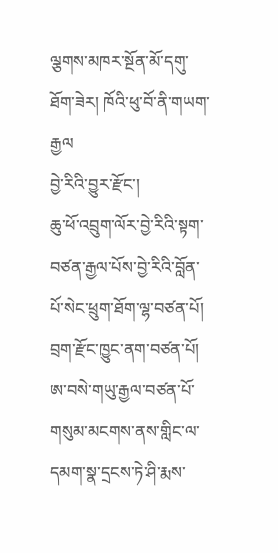ལྕགས་མཁར་སྔོན་མོ་དགུ་ཐོག་ཟེར། ཁོའི་ཕུ་བོ་ནི་གཡག་རྒྱལ
བྱེ་རིའི་བྱུར་རྫོང་།
ཆུ་ཕོ་འབྲུག་ལོར་བྱེ་རིའི་སྟག་བཙན་རྒྱལ་པོས་བྱེ་རིའི་བློན་པོ་སེང་ཕྲུག་ཐོག་ལྷ་བཙན་པོ། བྲག་རྫོང་ཁྱུང་ནག་བཙན་པོ། ཨ་བསེ་གཡུ་རྒྱལ་བཙན་པོ་གསུམ་མངགས་ནས་གླིང་ལ་དམག་སྣ་དྲངས་ཏེ་ཤི་རྨས་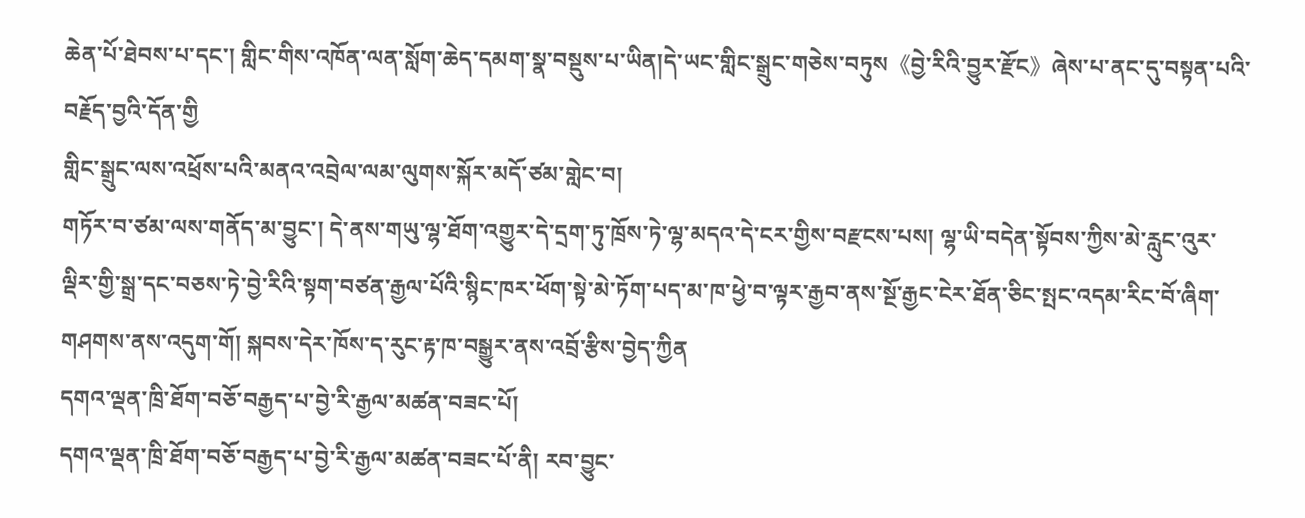ཆེན་པོ་ཐེབས་པ་དང་། གླིང་གིས་འཁོན་ལན་སློག་ཆེད་དམག་སྣ་བསྡུས་པ་ཡིན།དེ་ཡང་གླིང་སྒྲུང་གཅེས་བཏུས《བྱེ་རིའི་བྱུར་རྫོང》ཞེས་པ་ནང་དུ་བསྟན་པའི་བརྗོད་བྱའི་དོན་གྱི
གླིང་སྒྲུང་ལས་འཕྲོས་པའི་མནའ་འབྲེལ་ལམ་ལུགས་སྐོར་མདོ་ཙམ་གླེང་བ།
གཏོར་བ་ཙམ་ལས་གནོད་མ་བྱུང་། དེ་ནས་གཡུ་ལྷ་ཐོག་འགྱུར་དེ་དྲག་ཏུ་ཁྲོས་ཏེ་ལྷ་མདའ་དེ་ངར་གྱིས་བརྫངས་པས། ལྷ་ཡི་བདེན་སྟོབས་ཀྱིས་མེ་རླུང་འུར་ལྡིར་གྱི་སྒྲ་དང་བཅས་ཏེ་བྱེ་རིའི་སྟག་བཙན་རྒྱལ་པོའི་སྙིང་ཁར་ཕོག་སྟེ་མེ་ཏོག་པད་མ་ཁ་ཕྱེ་བ་ལྟར་རྒྱབ་ནས་སྔོ་རྒྱང་ངེར་ཐོན་ཅིང་སྤང་འདམ་རིང་བོ་ཞིག་གཤགས་ནས་འདུག་གོ། སྐབས་དེར་ཁོས་ད་རུང་རྟ་ཁ་བསྒྱུར་ནས་འབྲོ་རྩིས་བྱེད་ཀྱིན
དགའ་ལྡན་ཁྲི་ཐོག་བཅོ་བརྒྱད་པ་བྱེ་རི་རྒྱལ་མཚན་བཟང་པོ།
དགའ་ལྡན་ཁྲི་ཐོག་བཅོ་བརྒྱད་པ་བྱེ་རི་རྒྱལ་མཚན་བཟང་པོ་ནི། རབ་བྱུང་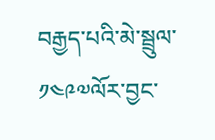བརྒྱད་པའི་མེ་སྦྲུལ་༡༤༩༧ལོར་བྱང་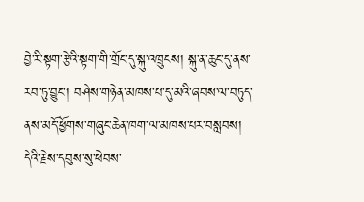བྱེ་རི་སྟག་རྩེའི་སྟག་གི་གྲོང་དུ་སྐུ་འཁྲུངས། སྐུ་ན་ཆུང་དུ་ནས་རབ་ཏུ་བྱུང་། བཤེས་གཉེན་མཁས་པ་དུ་མའི་ཞབས་ལ་བཏུད་ནས་མདོ་ཕྱོགས་གཞུང་ཆེན་ཁག་ལ་མཁས་པར་བསླབས། དེའི་རྗེས་དབུས་སུ་ཕེབས་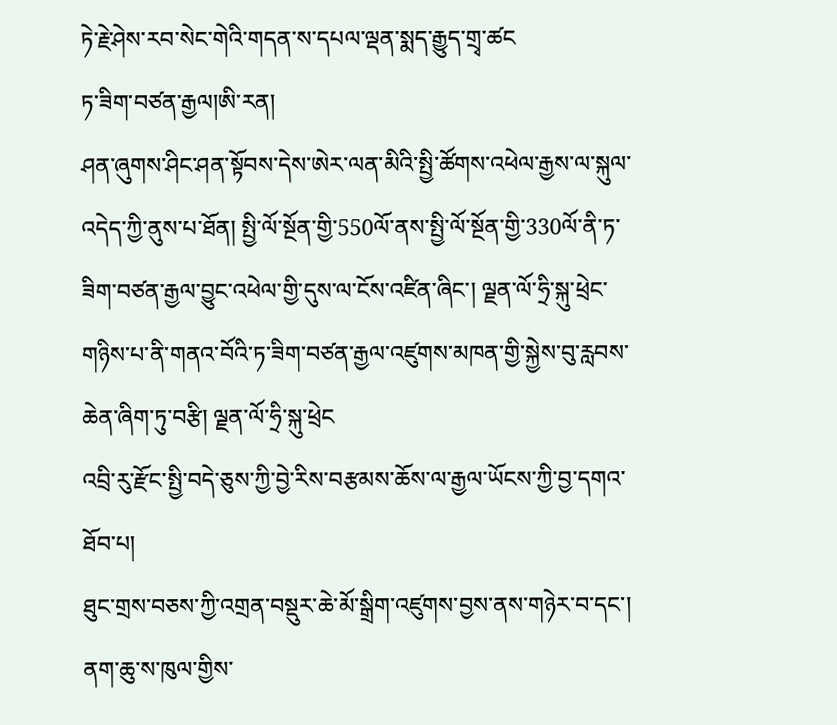ཏེ་རྗེ་ཤེས་རབ་སེང་གེའི་གདན་ས་དཔལ་ལྡན་སྨད་རྒྱུད་གྲྭ་ཚང
ཏ་ཟིག་བཙན་རྒྱལ།ཨི་རན།
ཤན་ཞུགས་ཤིང་ཤན་སྟོབས་དེས་ཨེར་ལན་མིའི་སྤྱི་ཚོགས་འཕེལ་རྒྱས་ལ་སྐུལ་འདེད་ཀྱི་ནུས་པ་ཐོན། སྤྱི་ལོ་སྔོན་གྱི་550ལོ་ནས་སྤྱི་ལོ་སྔོན་གྱི་330ལོ་ནི་ཏ་ཟིག་བཙན་རྒྱལ་བྱུང་འཕེལ་གྱི་དུས་ལ་ངོས་འཛིན་ཞིང་། ལྗན་ལོ་ཧྲི་སྐུ་ཕྲེང་གཉིས་པ་ནི་གནའ་བོའི་ཏ་ཟིག་བཙན་རྒྱལ་འཛུགས་མཁན་གྱི་སྐྱེས་བུ་རླབས་ཆེན་ཞིག་ཏུ་བརྩི། ལྗན་ལོ་ཧྲི་སྐུ་ཕྲེང
འབྲི་རུ་རྫོང་སྤྱི་བདེ་ཅུས་ཀྱི་བྱེ་རིས་བརྩམས་ཆོས་ལ་རྒྱལ་ཡོངས་ཀྱི་བྱ་དགའ་ཐོབ་པ།
ཐུང་གྲས་བཅས་ཀྱི་འགྲན་བསྡུར་ཆེ་མོ་སྒྲིག་འཛུགས་བྱས་ནས་གཉེར་བ་དང་། ནག་ཆུ་ས་ཁུལ་གྱིས་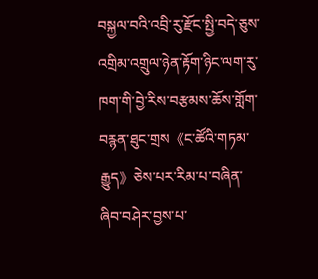བསྐྱལ་བའི་འབྲི་རུ་རྫོང་སྤྱི་བདེ་ཅུས་འགྲིམ་འགྲུལ་ཉེན་རྟོག་ཉིང་ལག་རུ་ཁག་གི་བྱེ་རིས་བརྩམས་ཆོས་གློག་བརྙན་ཐུང་གྲས《ང་ཚོའི་གཏམ་རྒྱུད》ཅེས་པར་རིམ་པ་བཞིན་ཞིབ་བཤེར་བྱས་པ་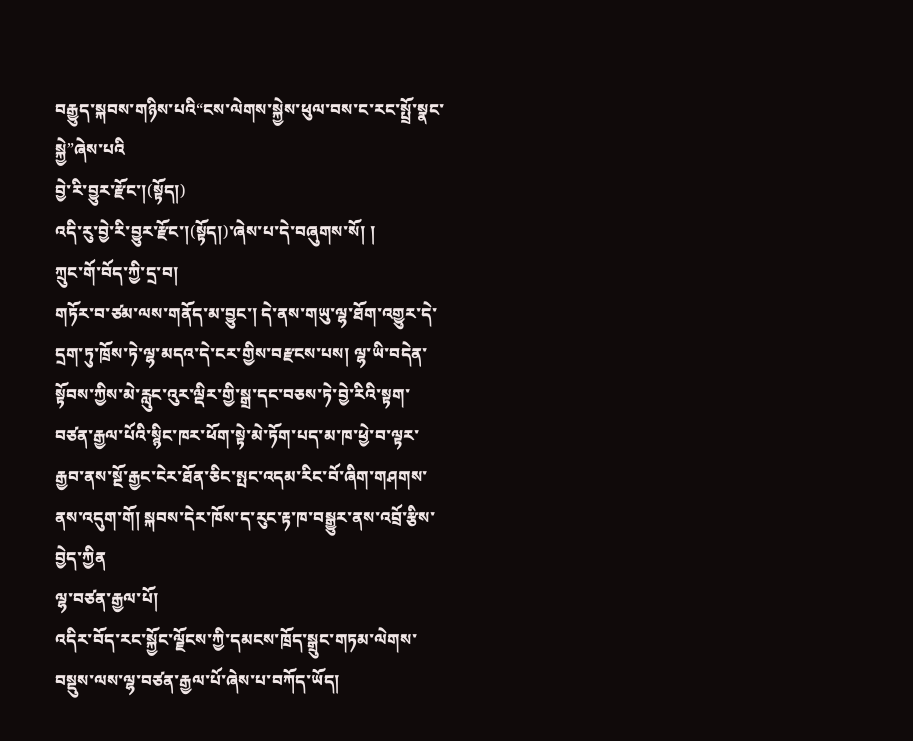བརྒྱུད་སྐབས་གཉིས་པའི“ངས་ལེགས་སྐྱེས་ཕུལ་བས་ང་རང་སྤྲོ་སྣང་སྐྱེ”ཞེས་པའི
བྱེ་རི་བྱུར་རྫོང་།(སྟོད།)
འདི་རུ་བྱེ་རི་བྱུར་རྫོང་།(སྟོད།)་ཞེས་པ་དེ་བཞུགས་སོ། །
ཀྲུང་གོ་བོད་ཀྱི་དྲ་བ།
གཏོར་བ་ཙམ་ལས་གནོད་མ་བྱུང་། དེ་ནས་གཡུ་ལྷ་ཐོག་འགྱུར་དེ་དྲག་ཏུ་ཁྲོས་ཏེ་ལྷ་མདའ་དེ་ངར་གྱིས་བརྫངས་པས། ལྷ་ཡི་བདེན་སྟོབས་ཀྱིས་མེ་རླུང་འུར་ལྡིར་གྱི་སྒྲ་དང་བཅས་ཏེ་བྱེ་རིའི་སྟག་བཙན་རྒྱལ་པོའི་སྙིང་ཁར་ཕོག་སྟེ་མེ་ཏོག་པད་མ་ཁ་ཕྱེ་བ་ལྟར་རྒྱབ་ནས་སྔོ་རྒྱང་ངེར་ཐོན་ཅིང་སྤང་འདམ་རིང་བོ་ཞིག་གཤགས་ནས་འདུག་གོ། སྐབས་དེར་ཁོས་ད་རུང་རྟ་ཁ་བསྒྱུར་ནས་འབྲོ་རྩིས་བྱེད་ཀྱིན
ལྷ་བཙན་རྒྱལ་པོ།
འདིར་བོད་རང་སྐྱོང་ལྗོངས་ཀྱི་དམངས་ཁྲོད་སྒྲུང་གཏམ་ལེགས་བསྡུས་ལས་ལྷ་བཙན་རྒྱལ་པོ་ཞེས་པ་བཀོད་ཡོད།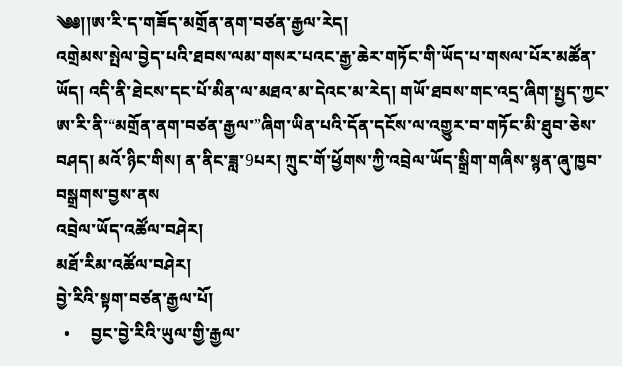༄༅།།ཨ་རི་ད་གཟོད་མགྲོན་ནག་བཙན་རྒྱལ་རེད།
འགྲེམས་སྤེལ་བྱེད་པའི་ཐབས་ལམ་གསར་པའང་རྒྱ་ཆེར་གཏོང་གི་ཡོད་པ་གསལ་པོར་མཚོན་ཡོད། འདི་ནི་ཐེངས་དང་པོ་མིན་ལ་མཐའ་མ་དེའང་མ་རེད། གཡོ་ཐབས་གང་འདྲ་ཞིག་སྤྱད་ཀྱང་ཨ་རི་ནི་“མགྲོན་ནག་བཙན་རྒྱལ་”ཞིག་ཡིན་པའི་དོན་དངོས་ལ་འགྱུར་བ་གཏོང་མི་ཐུབ་ཅེས་བཤད། མའོ་ཉིང་གིས། ན་ནིང་ཟླ་9པར། ཀྲུང་གོ་ཕྱོགས་ཀྱི་འབྲེལ་ཡོད་སྒྲིག་གཞིས་སྙན་ཞུ་ཁྱབ་བསྒྲགས་བྱས་ནས
འབྲེལ་ཡོད་འཚོལ་བཤེར།
མཐོ་རིམ་འཚོལ་བཤེར།
བྱེ་རིའི་སྟག་བཙན་རྒྱལ་པོ།
  •     བྱང་བྱེ་རིའི་ཡུལ་གྱི་རྒྱལ་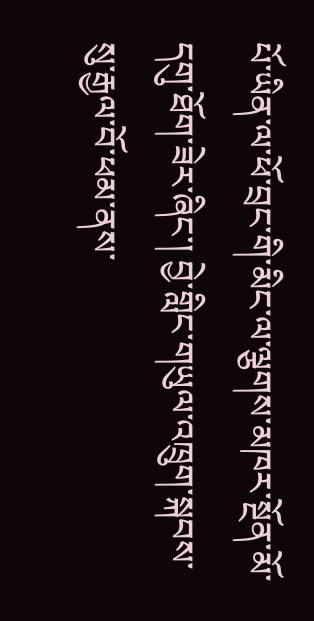པོ་ཡིན་ལ་ཕོ་བྲང་གི་མིང་ལ་ལྕགས་མཁར་སྔོན་མོ་དགུ་ཐོག་ཟེར་ཞིང་། བྱེ་གླིང་གཡུལ་འཁྲུག་སྐབས་སུ་རྒྱལ་བོ་ཕམ་ནས་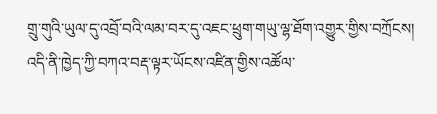གྲུ་གུའི་ཡུལ་དུ་འབྲོ་བའི་ལམ་བར་དུ་འཇང་ཕྲུག་གཡུ་ལྷ་ཐོག་འགྱུར་གྱིས་བཀྲོངས།
འདི་ནི་ཁྱེད་ཀྱི་བཀའ་བརྡ་ལྟར་ཡོངས་འཛིན་གྱིས་འཚོལ་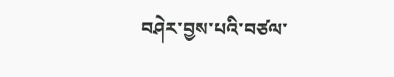བཤེར་བྱས་པའི་བཙལ་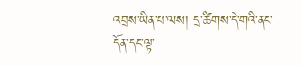འབྲས་ཡིན་པ་ལས། དྲ་ཚིགས་དེ་གའི་ནང་དོན་དང་ལྟ་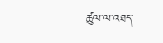ཚུལ་ལ་འཐད་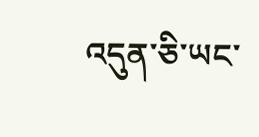འདུན་ཅི་ཡང་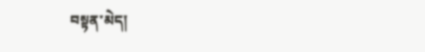བསྟན་མེད།